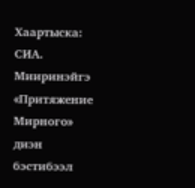Хаартыска: СИА.
Мииринэйгэ «Притяжение Мирного» диэн бэстибээл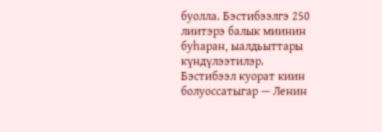буолла. Бэстибээлгэ 250 лиитэрэ балык миинин буһаран, ыалдьыттары күндүлээтилэр.
Бэстибээл куорат киин болуоссатыгар — Ленин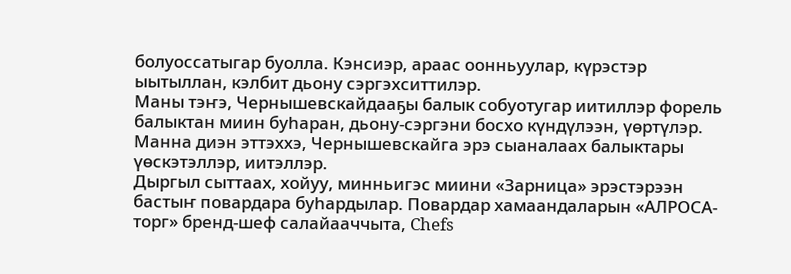болуоссатыгар буолла. Кэнсиэр, араас оонньуулар, күрэстэр ыытыллан, кэлбит дьону сэргэхситтилэр.
Маны тэҥэ, Чернышевскайдааҕы балык собуотугар иитиллэр форель балыктан миин буһаран, дьону-сэргэни босхо күндүлээн, үөртүлэр. Манна диэн эттэххэ, Чернышевскайга эрэ сыаналаах балыктары үөскэтэллэр, иитэллэр.
Дыргыл сыттаах, хойуу, минньигэс миини «Зарница» эрэстэрээн бастыҥ повардара буһардылар. Повардар хамаандаларын «АЛРОСА-торг» бренд-шеф салайааччыта, Chefs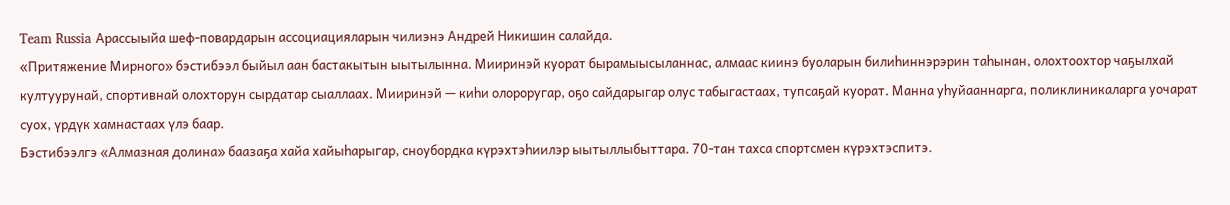Team Russia Арассыыйа шеф-повардарын ассоциацияларын чилиэнэ Андрей Никишин салайда.
«Притяжение Мирного» бэстибээл быйыл аан бастакытын ыытылынна. Мииринэй куорат бырамыысыланнас, алмаас киинэ буоларын билиһиннэрэрин таһынан, олохтоохтор чаҕылхай култуурунай, спортивнай олохторун сырдатар сыаллаах. Мииринэй — киһи олороругар, оҕо сайдарыгар олус табыгастаах, тупсаҕай куорат. Манна уһуйааннарга, поликлиникаларга уочарат суох, үрдүк хамнастаах үлэ баар.
Бэстибээлгэ «Алмазная долина» баазаҕа хайа хайыһарыгар, сноубордка күрэхтэһиилэр ыытыллыбыттара. 70-тан тахса спортсмен күрэхтэспитэ.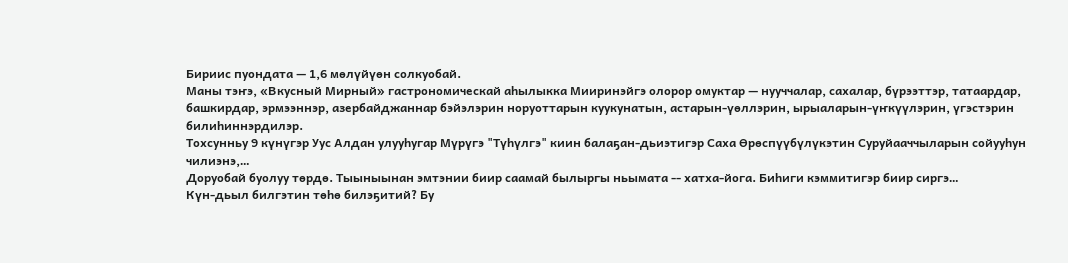Бириис пуондата — 1,6 мөлүйүөн солкуобай.
Маны тэҥэ, «Вкусный Мирный» гастрономическай аһылыкка Мииринэйгэ олорор омуктар — нууччалар, сахалар, бүрээттэр, татаардар, башкирдар, эрмээннэр, азербайджаннар бэйэлэрин норуоттарын куукунатын, астарын-үөллэрин, ырыаларын-үҥкүүлэрин, үгэстэрин билиһиннэрдилэр.
Тохсунньу 9 күнүгэр Уус Алдан улууһугар Мүрүгэ "Түһүлгэ" киин балаҕан-дьиэтигэр Саха Өрөспүүбүлүкэтин Суруйааччыларын сойууһун чилиэнэ,…
Доруобай буолуу төрдө. Тыыныынан эмтэнии биир саамай былыргы ньымата -- хатха-йога. Биһиги кэммитигэр биир сиргэ…
Күн-дьыл билгэтин төһө билэҕитий? Бу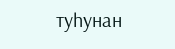туһунан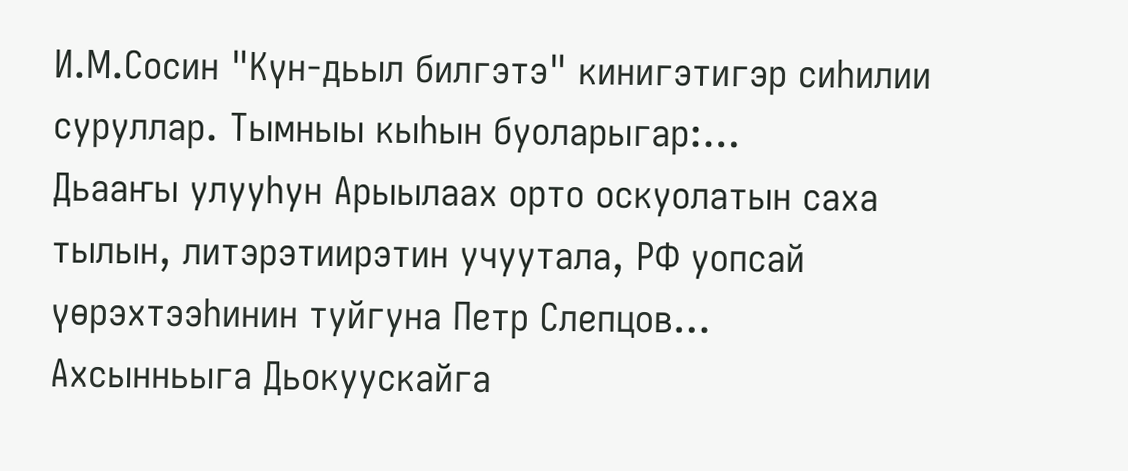И.М.Сосин "Күн-дьыл билгэтэ" кинигэтигэр сиһилии суруллар. Тымныы кыһын буоларыгар:…
Дьааҥы улууһун Арыылаах орто оскуолатын саха тылын, литэрэтиирэтин учуутала, РФ уопсай үөрэхтээһинин туйгуна Петр Слепцов…
Ахсынньыга Дьокуускайга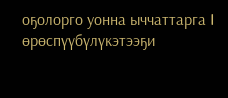оҕолорго уонна ыччаттарга I өрөспүүбүлүкэтээҕи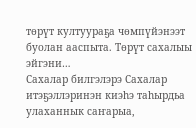төрүт култуураҕа чөмпүйэнээт буолан ааспыта. Төрүт сахалыы эйгэни…
Сахалар билгэлэрэ Сахалар итэҕэллэринэн киэһэ таһырдьа улаханнык саҥарыа,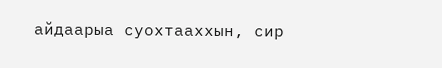айдаарыа суохтааххын, сир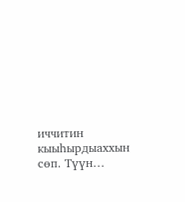иччитин кыыһырдыаххын сөп. Түүн…